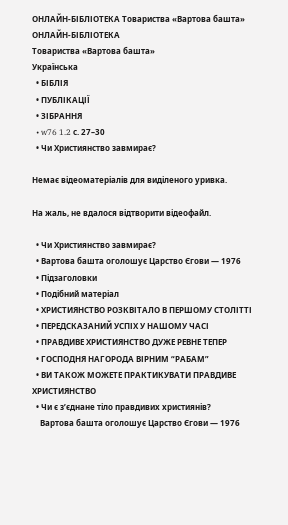ОНЛАЙН-БІБЛІОТЕКА Товариства «Вартова башта»
ОНЛАЙН-БІБЛІОТЕКА
Товариства «Вартова башта»
Українська
  • БІБЛІЯ
  • ПУБЛІКАЦІЇ
  • ЗІБРАННЯ
  • w76 1.2 с. 27–30
  • Чи Християнство завмирає?

Немає відеоматеріалів для виділеного уривка.

На жаль, не вдалося відтворити відеофайл.

  • Чи Християнство завмирає?
  • Вартова башта оголошує Царство Єгови — 1976
  • Підзаголовки
  • Подібний матеріал
  • ХРИСТИЯНСТВО РОЗКВІТАЛО В ПЕРШОМУ СТОЛІТТІ
  • ПЕРЕДСКАЗАНИЙ УСПІХ У НАШОМУ ЧАСІ
  • ПРАВДИВЕ ХРИСТИЯНСТВО ДУЖЕ РЕВНЕ ТЕПЕР
  • ГОСПОДНЯ НАГОРОДА ВІРНИМ “РАБАМ”
  • ВИ ТАКОЖ МОЖЕТЕ ПРАКТИКУВАТИ ПРАВДИВЕ ХРИСТИЯНСТВО
  • Чи є з’єднане тіло правдивих християнів?
    Вартова башта оголошує Царство Єгови — 1976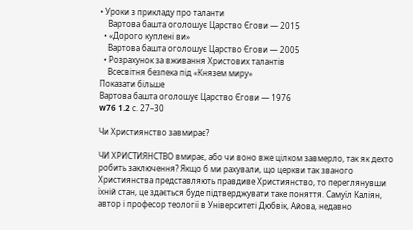• Уроки з прикладу про таланти
    Вартова башта оголошує Царство Єгови — 2015
  • «Дорого куплені ви»
    Вартова башта оголошує Царство Єгови — 2005
  • Розрахунок за вживання Христових талантів
    Всесвітня безпека під «Князем миру»
Показати більше
Вартова башта оголошує Царство Єгови — 1976
w76 1.2 с. 27–30

Чи Християнство завмирає?

ЧИ ХРИСТИЯНСТВО вмирає, або чи воно вже цілком завмерло, так як дехто робить заключення? Якщо б ми рахували, що церкви так званого Християнства представляють правдиве Християнство, то переглянувши їхній стан, це здається буде підтверджувати таке поняття. Самуїл Каліян, автор і професор теології в Університеті Дюбвік, Айова, недавно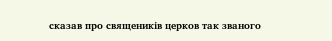сказав про священиків церков так званого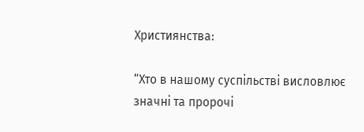Християнства:

“Хто в нашому суспільстві висловлює значні та пророчі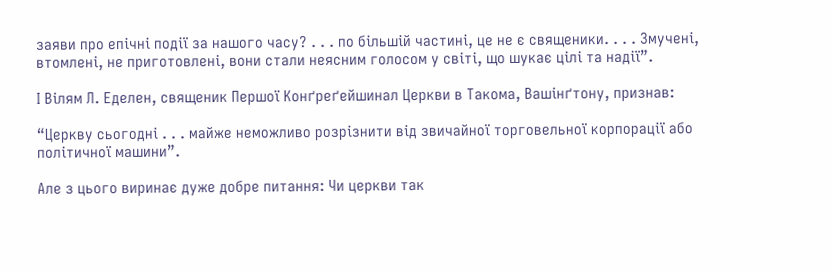заяви про епічні події за нашого часу? . . . по більшій частині, це не є священики. . . . Змучені, втомлені, не приготовлені, вони стали неясним голосом у світі, що шукає цілі та надії”.

І Вілям Л. Еделен, священик Першої Конґреґейшинал Церкви в Такома, Вашінґтону, признав:

“Церкву сьогодні . . . майже неможливо розрізнити від звичайної торговельної корпорації або політичної машини”.

Але з цього виринає дуже добре питання: Чи церкви так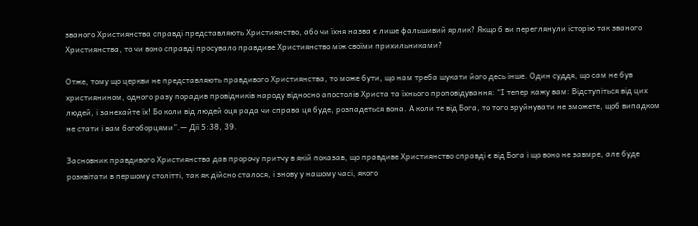званого Християнства справді представляють Християнство, або чи їхня назва є лише фальшивий ярлик? Якщо б ви переглянули історію так званого Християнства, то чи воно справді просувало правдиве Християнство між своїми прихильниками?

Отже, тому що церкви не представляють правдивого Християнства, то може бути, що нам треба шукати його десь інше. Один суддя, що сам не був християнином, одного разу порадив провідників народу відносно апостолів Христа та їхнього проповідування: “І тепер кажу вам: Відступіться від цих людей, і занехайте їх! Бо коли від людей оця рада чи справа ця буде, розпадеться вона. А коли те від Бога, то того зруйнувати не зможете, щоб випадком не стати і вам богоборцями”.— Дії 5:38, 39.

Засновник правдивого Християнства дав пророчу притчу в якій показав, що правдиве Християнство справді є від Бога і що воно не завмре, але буде розквітати в першому столітті, так як дійсно сталося, і знову у нашому часі, якого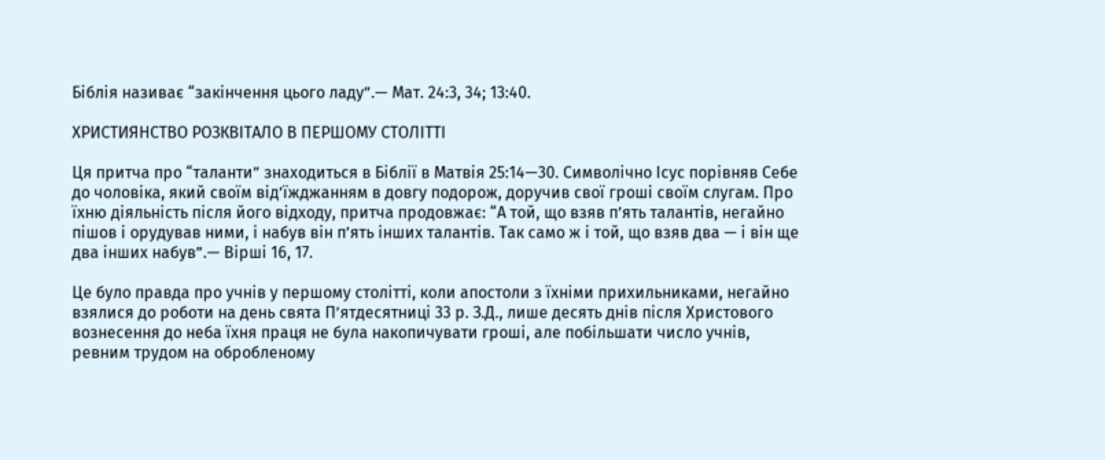Біблія називає “закінчення цього ладу”.— Мат. 24:3, 34; 13:40.

ХРИСТИЯНСТВО РОЗКВІТАЛО В ПЕРШОМУ СТОЛІТТІ

Ця притча про “таланти” знаходиться в Біблії в Матвія 25:14—30. Символічно Ісус порівняв Себе до чоловіка, який своїм від’їжджанням в довгу подорож, доручив свої гроші своїм слугам. Про їхню діяльність після його відходу, притча продовжає: “А той, що взяв п’ять талантів, негайно пішов і орудував ними, і набув він п’ять інших талантів. Так само ж і той, що взяв два — і він ще два інших набув”.— Вірші 16, 17.

Це було правда про учнів у першому столітті, коли апостоли з їхніми прихильниками, негайно взялися до роботи на день свята П’ятдесятниці 33 р. З.Д., лише десять днів після Христового вознесення до неба їхня праця не була накопичувати гроші, але побільшати число учнів, ревним трудом на обробленому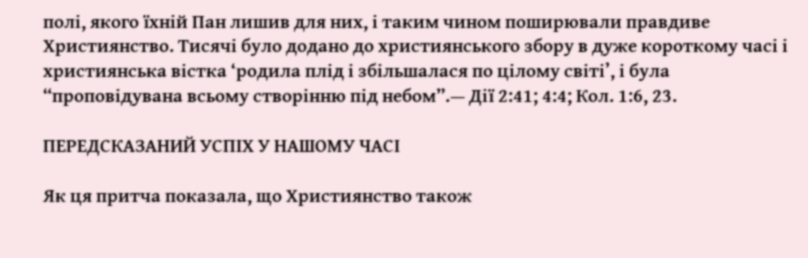полі, якого їхній Пан лишив для них, і таким чином поширювали правдиве Християнство. Тисячі було додано до християнського збору в дуже короткому часі і християнська вістка ‘родила плід і збільшалася по цілому світі’, і була “проповідувана всьому створінню під небом”.— Дії 2:41; 4:4; Кол. 1:6, 23.

ПЕРЕДСКАЗАНИЙ УСПІХ У НАШОМУ ЧАСІ

Як ця притча показала, що Християнство також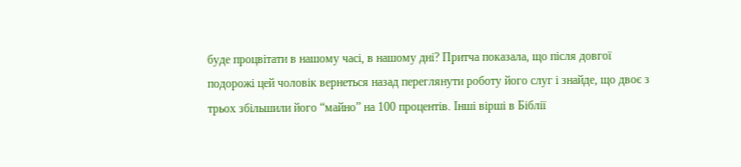буде процвітати в нашому часі, в нашому дні? Притча показала, що після довгої подорожі цей чоловік вернеться назад переглянути роботу його слуг і знайде, що двоє з трьох збільшили його “майно” на 100 процентів. Інші вірші в Біблії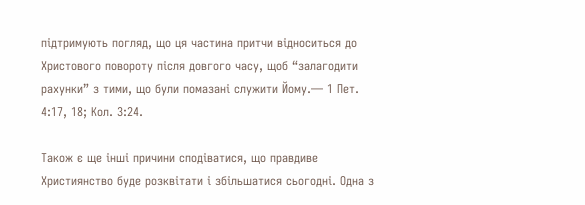підтримують погляд, що ця частина притчи відноситься до Христового повороту після довгого часу, щоб “залагодити рахунки” з тими, що були помазані служити Йому.— 1 Пет. 4:17, 18; Кол. 3:24.

Також є ще інші причини сподіватися, що правдиве Християнство буде розквітати і збільшатися сьогодні. Одна з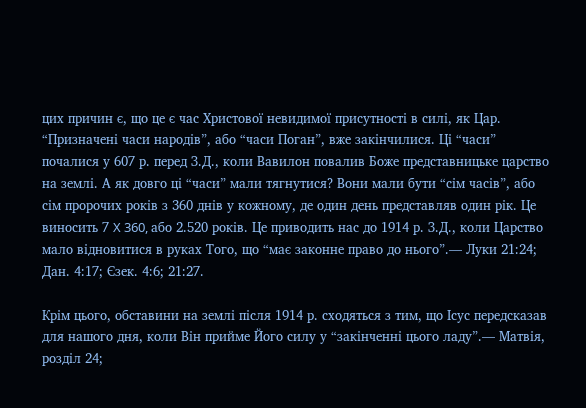цих причин є, що це є час Христової невидимої присутності в силі, як Цар. “Призначені часи народів”, або “часи Поган”, вже закінчилися. Ці “часи” почалися у 607 р. перед З.Д., коли Вавилон повалив Боже представницьке царство на землі. А як довго ці “часи” мали тягнутися? Вони мали бути “сім часів”, або сім пророчих років з 360 днів у кожному, де один день представляв один рік. Це виносить 7 X 360, або 2.520 років. Це приводить нас до 1914 р. З.Д., коли Царство мало відновитися в руках Того, що “має законне право до нього”.— Луки 21:24; Дан. 4:17; Єзек. 4:6; 21:27.

Крім цього, обставини на землі після 1914 р. сходяться з тим, що Ісус передсказав для нашого дня, коли Він прийме Його силу у “закінченні цього ладу”.— Матвія, розділ 24;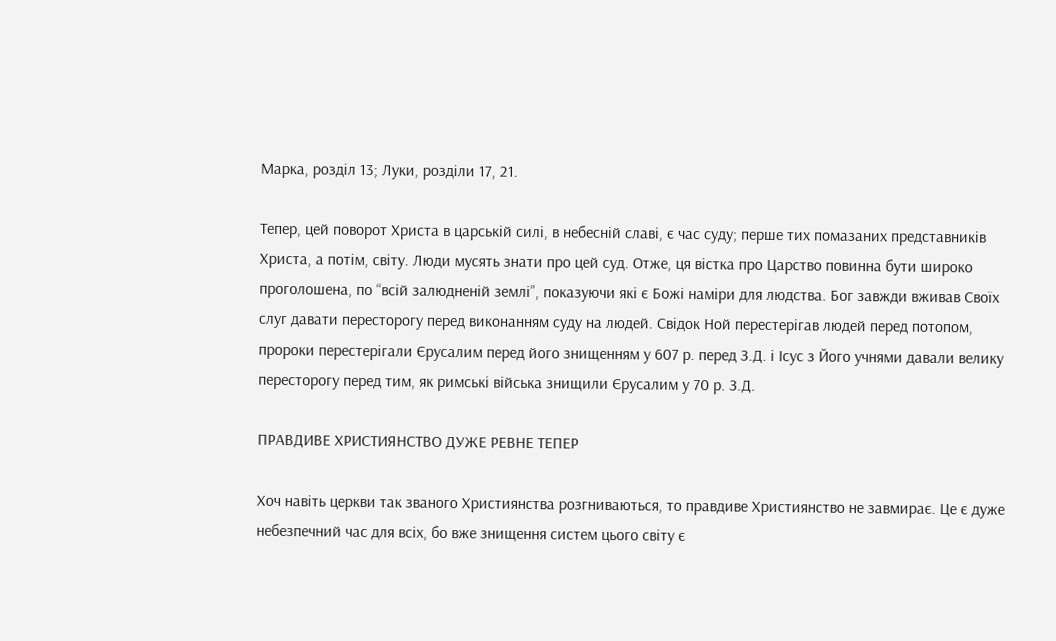Марка, розділ 13; Луки, розділи 17, 21.

Тепер, цей поворот Христа в царській силі, в небесній славі, є час суду; перше тих помазаних представників Христа, а потім, світу. Люди мусять знати про цей суд. Отже, ця вістка про Царство повинна бути широко проголошена, по “всій залюдненій землі”, показуючи які є Божі наміри для людства. Бог завжди вживав Своїх слуг давати пересторогу перед виконанням суду на людей. Свідок Ной перестерігав людей перед потопом, пророки перестерігали Єрусалим перед його знищенням у 607 р. перед З.Д. і Ісус з Його учнями давали велику пересторогу перед тим, як римські війська знищили Єрусалим у 70 р. З.Д.

ПРАВДИВЕ ХРИСТИЯНСТВО ДУЖЕ РЕВНЕ ТЕПЕР

Хоч навіть церкви так званого Християнства розгниваються, то правдиве Християнство не завмирає. Це є дуже небезпечний час для всіх, бо вже знищення систем цього світу є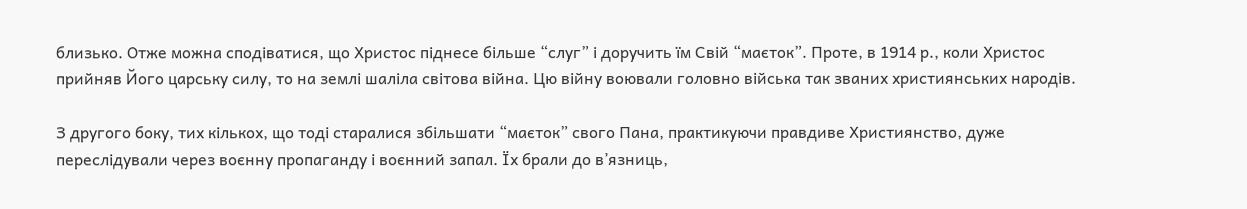близько. Отже можна сподіватися, що Христос піднесе більше “слуг” і доручить їм Свій “маєток”. Проте, в 1914 р., коли Христос прийняв Його царську силу, то на землі шаліла світова війна. Цю війну воювали головно війська так званих християнських народів.

З другого боку, тих кількох, що тоді старалися збільшати “маєток” свого Пана, практикуючи правдиве Християнство, дуже переслідували через воєнну пропаганду і воєнний запал. Їх брали до в’язниць,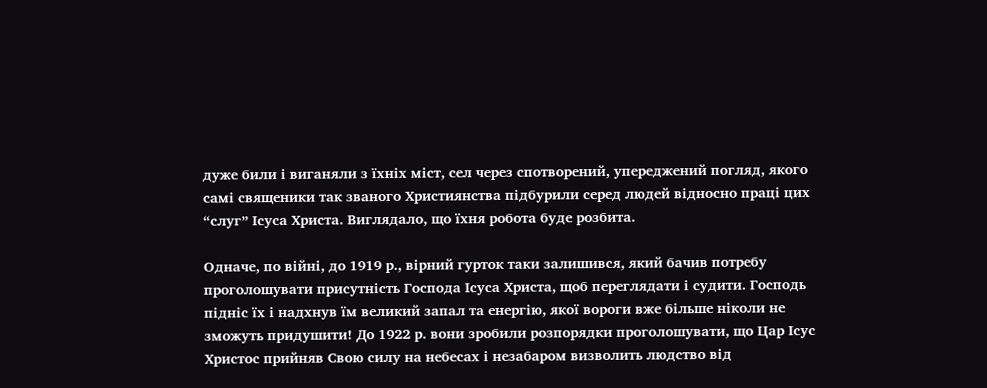дуже били і виганяли з їхніх міст, сел через спотворений, упереджений погляд, якого самі священики так званого Християнства підбурили серед людей відносно праці цих “слуг” Ісуса Христа. Виглядало, що їхня робота буде розбита.

Одначе, по війні, до 1919 р., вірний гурток таки залишився, який бачив потребу проголошувати присутність Господа Ісуса Христа, щоб переглядати і судити. Господь підніс їх і надхнув їм великий запал та енергію, якої вороги вже більше ніколи не зможуть придушити! До 1922 р. вони зробили розпорядки проголошувати, що Цар Ісус Христос прийняв Свою силу на небесах і незабаром визволить людство від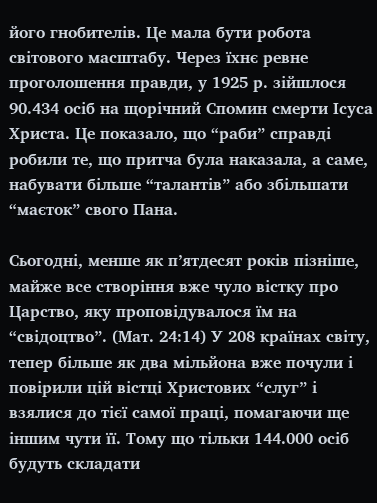його гнобителів. Це мала бути робота світового масштабу. Через їхнє ревне проголошення правди, у 1925 р. зійшлося 90.434 осіб на щорічний Спомин смерти Ісуса Христа. Це показало, що “раби” справді робили те, що притча була наказала, а саме, набувати більше “талантів” або збільшати “маєток” свого Пана.

Сьогодні, менше як п’ятдесят років пізніше, майже все створіння вже чуло вістку про Царство, яку проповідувалося їм на “свідоцтво”. (Мат. 24:14) У 208 країнах світу, тепер більше як два мільйона вже почули і повірили цій вістці Христових “слуг” і взялися до тієї самої праці, помагаючи ще іншим чути її. Тому що тільки 144.000 осіб будуть складати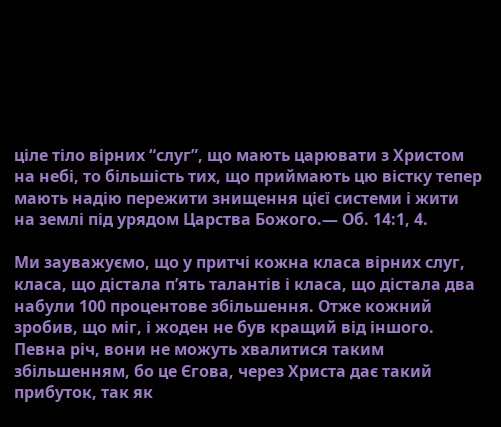ціле тіло вірних “слуг”, що мають царювати з Христом на небі, то більшість тих, що приймають цю вістку тепер мають надію пережити знищення цієї системи і жити на землі під урядом Царства Божого.— Об. 14:1, 4.

Ми зауважуємо, що у притчі кожна класа вірних слуг, класа, що дістала п’ять талантів і класа, що дістала два набули 100 процентове збільшення. Отже кожний зробив, що міг, і жоден не був кращий від іншого. Певна річ, вони не можуть хвалитися таким збільшенням, бо це Єгова, через Христа дає такий прибуток, так як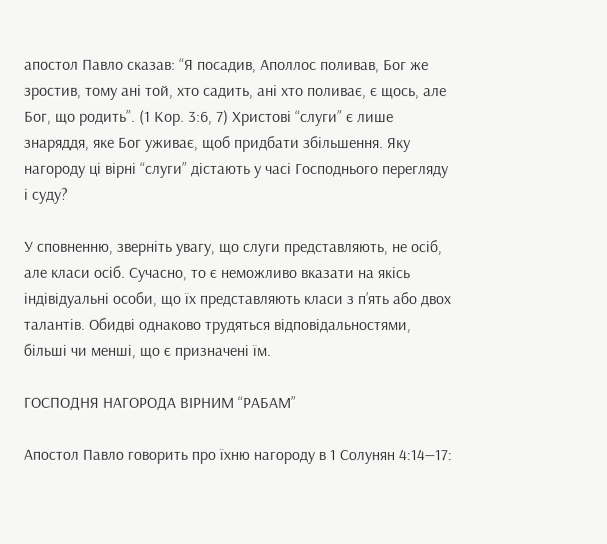апостол Павло сказав: “Я посадив, Аполлос поливав, Бог же зростив, тому ані той, хто садить, ані хто поливає, є щось, але Бог, що родить”. (1 Кор. 3:6, 7) Христові “слуги” є лише знаряддя, яке Бог уживає, щоб придбати збільшення. Яку нагороду ці вірні “слуги” дістають у часі Господнього перегляду і суду?

У сповненню, зверніть увагу, що слуги представляють, не осіб, але класи осіб. Сучасно, то є неможливо вказати на якісь індівідуальні особи, що їх представляють класи з п’ять або двох талантів. Обидві однаково трудяться відповідальностями, більші чи менші, що є призначені їм.

ГОСПОДНЯ НАГОРОДА ВІРНИМ “РАБАМ”

Апостол Павло говорить про їхню нагороду в 1 Солунян 4:14—17: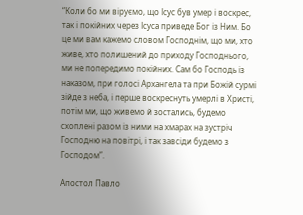“Коли бо ми віруємо, що Ісус був умер і воскрес, так і покійних через Ісуса приведе Бог із Ним. Бо це ми вам кажемо словом Господнім, що ми, хто живе, хто полишений до приходу Господнього, ми не попередимо покійних. Сам бо Господь із наказом, при голосі Архангела та при Божій сурмі зійде з неба, і перше воскреснуть умерлі в Христі, потім ми, що живемо й зостались, будемо схоплені разом із ними на хмарах на зустріч Господню на повітрі, і так завсіди будемо з Господом”.

Апостол Павло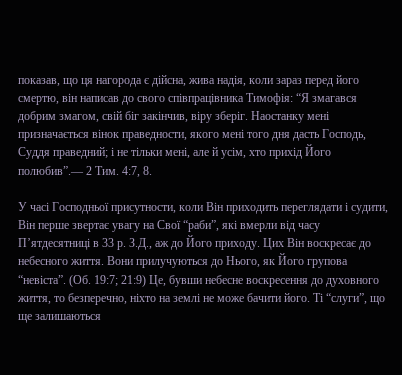показав, що ця нагорода є дійсна, жива надія, коли зараз перед його смертю, він написав до свого співпрацівника Тимофія: “Я змагався добрим змагом, свій біг закінчив, віру зберіг. Наостанку мені призначається вінок праведности, якого мені того дня дасть Господь, Суддя праведний; і не тільки мені, але й усім, хто прихід Його полюбив”.— 2 Тим. 4:7, 8.

У часі Господньої присутности, коли Він приходить переглядати і судити, Він перше звертає увагу на Свої “раби”, які вмерли від часу П’ятдесятниці в 33 р. З.Д., аж до Його приходу. Цих Він воскресає до небесного життя. Вони прилучуються до Нього, як Його групова “невіста”. (Об. 19:7; 21:9) Це, бувши небесне воскресення до духовного життя, то безперечно, ніхто на землі не може бачити його. Ті “слуги”, що ще залишаються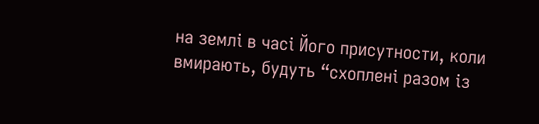на землі в часі Його присутности, коли вмирають, будуть “схоплені разом із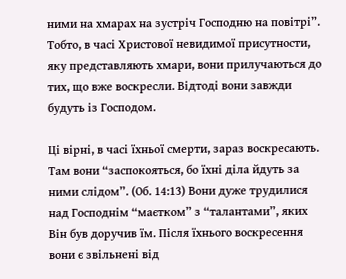ними на хмарах на зустріч Господню на повітрі”. Тобто, в часі Христової невидимої присутности, яку представляють хмари, вони прилучаються до тих, що вже воскресли. Відтоді вони завжди будуть із Господом.

Ці вірні, в часі їхньої смерти, зараз воскресають. Там вони “заспокояться, бо їхні діла йдуть за ними слідом”. (Об. 14:13) Вони дуже трудилися над Господнім “маєтком” з “талантами”, яких Він був доручив їм. Після їхнього воскресення вони є звільнені від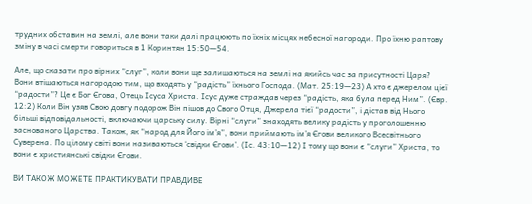трудних обставин на землі, але вони таки далі працюють по їхніх місцях небесної нагороди. Про їхню раптову зміну в часі смерти говориться в 1 Коринтян 15:50—54.

Але, що сказати про вірних “слуг”, коли вони ще залишаються на землі на якийсь час за присутності Царя? Вони втішаються нагородою тим, що входять у “радість” їхнього Господа. (Мат. 25:19—23) А хто є джерелом цієї “радости”? Це є Бог Єгова, Отець Ісуса Христа. Ісус дуже страждав через “радість, яка була перед Ним”. (Євр. 12:2) Коли Він узяв Свою довгу подорож Він пішов до Свого Отця, Джерела тієї “радости”, і дістав від Нього більші відповідальності, включаючи царську силу. Вірні “слуги” знаходять велику радість у проголошенню заснованого Царства. Також, як “народ для Його ім’я”, вони приймають ім’я Єгови великого Всесвітнього Суверена. По цілому світі вони називаються ‘свідки Єгови’. (Іс. 43:10—12) І тому що вони є “слуги” Христа, то вони є християнські свідки Єгови.

ВИ ТАКОЖ МОЖЕТЕ ПРАКТИКУВАТИ ПРАВДИВЕ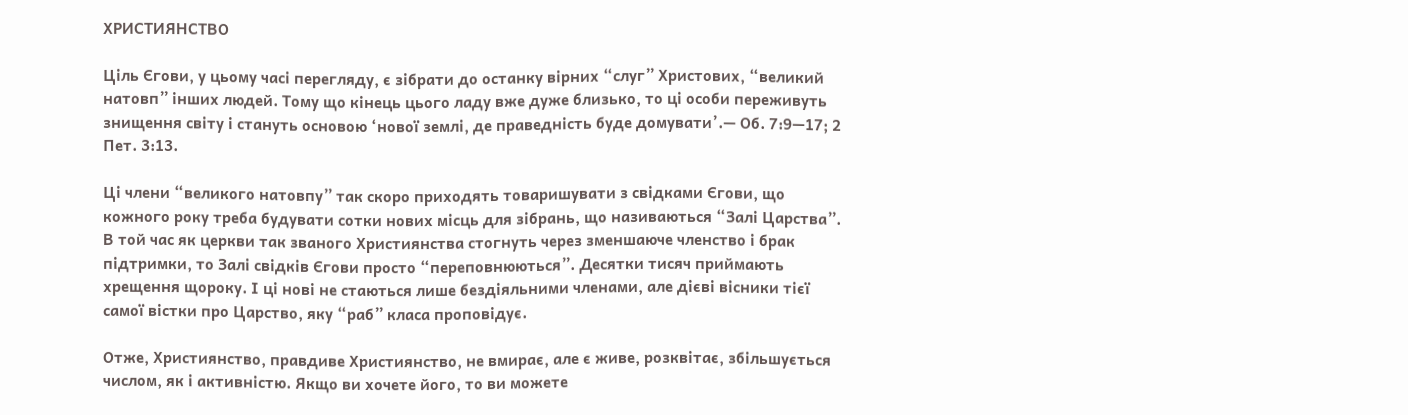ХРИСТИЯНСТВО

Ціль Єгови, у цьому часі перегляду, є зібрати до останку вірних “слуг” Христових, “великий натовп” інших людей. Тому що кінець цього ладу вже дуже близько, то ці особи переживуть знищення світу і стануть основою ‘нової землі, де праведність буде домувати’.— Об. 7:9—17; 2 Пет. 3:13.

Ці члени “великого натовпу” так скоро приходять товаришувати з свідками Єгови, що кожного року треба будувати сотки нових місць для зібрань, що називаються “Залі Царства”. В той час як церкви так званого Християнства стогнуть через зменшаюче членство і брак підтримки, то Залі свідків Єгови просто “переповнюються”. Десятки тисяч приймають хрещення щороку. І ці нові не стаються лише бездіяльними членами, але дієві вісники тієї самої вістки про Царство, яку “раб” класа проповідує.

Отже, Християнство, правдиве Християнство, не вмирає, але є живе, розквітає, збільшується числом, як і активністю. Якщо ви хочете його, то ви можете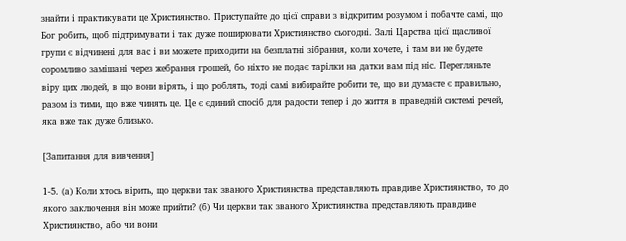знайти і практикувати це Християнство. Приступайте до цієї справи з відкритим розумом і побачте самі, що Бог робить, щоб підтримувати і так дуже поширювати Християнство сьогодні. Залі Царства цієї щасливої групи є відчинені для вас і ви можете приходити на безплатні зібрання, коли хочете, і там ви не будете соромливо замішані через жебрання грошей, бо ніхто не подає тарілки на датки вам під ніс. Перегляньте віру цих людей, в що вони вірять, і що роблять, тоді самі вибирайте робити те, що ви думаєте є правильно, разом із тими, що вже чинять це. Це є єдиний спосіб для радости тепер і до життя в праведній системі речей, яка вже так дуже близько.

[Запитання для вивчення]

1-5. (а) Коли хтось вірить, що церкви так званого Християнства представляють правдиве Християнство, то до якого заключення він може прийти? (б) Чи церкви так званого Християнства представляють правдиве Християнство, або чи вони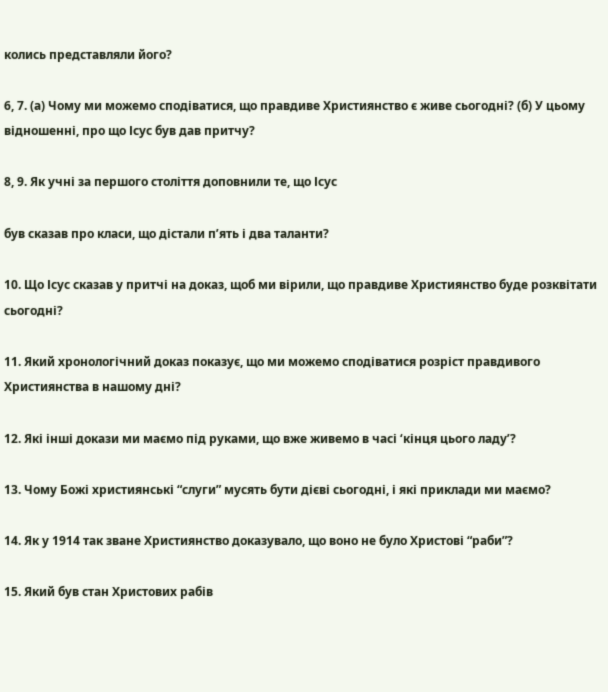колись представляли його?

6, 7. (а) Чому ми можемо сподіватися, що правдиве Християнство є живе сьогодні? (б) У цьому відношенні, про що Ісус був дав притчу?

8, 9. Як учні за першого століття доповнили те, що Ісус

був сказав про класи, що дістали п’ять і два таланти?

10. Що Ісус сказав у притчі на доказ, щоб ми вірили, що правдиве Християнство буде розквітати сьогодні?

11. Який хронологічний доказ показує, що ми можемо сподіватися розріст правдивого Християнства в нашому дні?

12. Які інші докази ми маємо під руками, що вже живемо в часі ‘кінця цього ладу’?

13. Чому Божі християнські “слуги” мусять бути дієві сьогодні, і які приклади ми маємо?

14. Як у 1914 так зване Християнство доказувало, що воно не було Христові “раби”?

15. Який був стан Христових рабів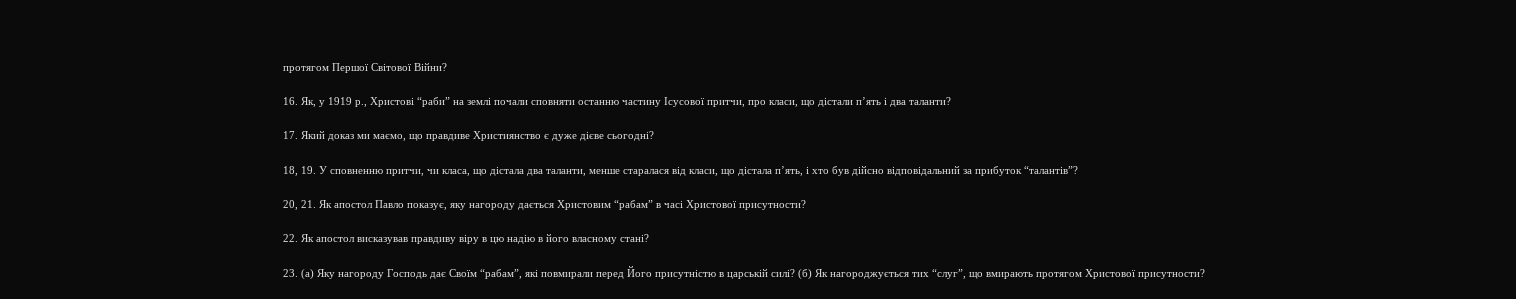протягом Першої Світової Війни?

16. Як, у 1919 р., Христові “раби” на землі почали сповняти останню частину Ісусової притчи, про класи, що дістали п’ять і два таланти?

17. Який доказ ми маємо, що правдиве Християнство є дуже дієве сьогодні?

18, 19. У сповненню притчи, чи класа, що дістала два таланти, менше старалася від класи, що дістала п’ять, і хто був дійсно відповідальний за прибуток “талантів”?

20, 21. Як апостол Павло показує, яку нагороду дається Христовим “рабам” в часі Христової присутности?

22. Як апостол висказував правдиву віру в цю надію в його власному стані?

23. (а) Яку нагороду Господь дає Своїм “рабам”, які повмирали перед Його присутністю в царській силі? (б) Як нагороджується тих “слуг”, що вмирають протягом Христової присутности?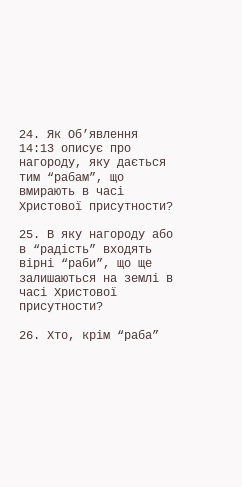24. Як Об’явлення 14:13 описує про нагороду, яку дається тим “рабам”, що вмирають в часі Христової присутности?

25. В яку нагороду або в “радість” входять вірні “раби”, що ще залишаються на землі в часі Христової присутности?

26. Хто, крім “раба”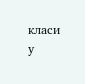класи у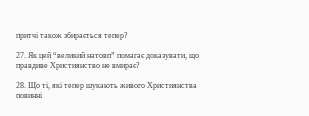притчі також збирається тепер?

27. Як цей “великий натовп” помагає доказувати, що правдиве Християнство не вмирає?

28. Що ті, які тепер шукають живого Християнства повинні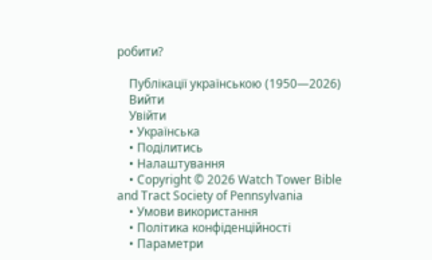робити?

    Публікації українською (1950—2026)
    Вийти
    Увійти
    • Українська
    • Поділитись
    • Налаштування
    • Copyright © 2026 Watch Tower Bible and Tract Society of Pennsylvania
    • Умови використання
    • Політика конфіденційності
    • Параметри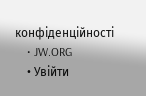конфіденційності
    • JW.ORG
    • Увійти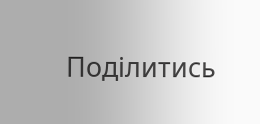Поділитись